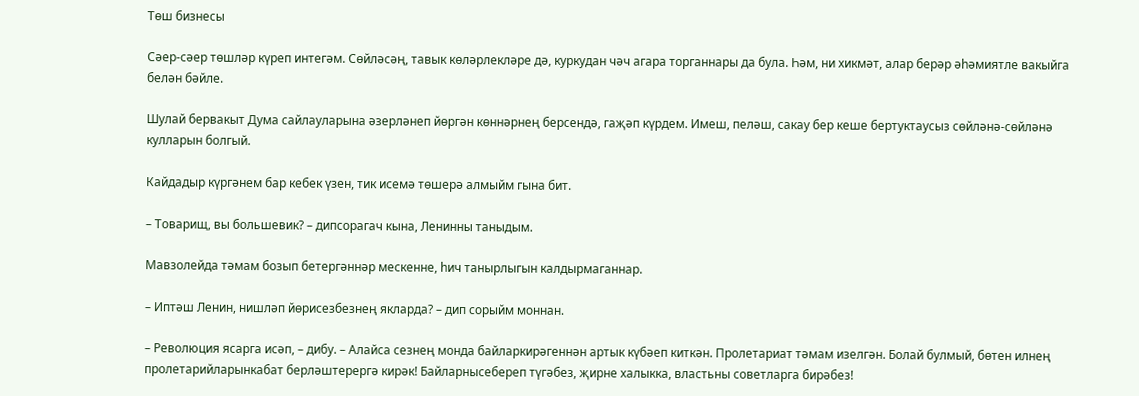Төш бизнесы

Сәер-сәер төшләр күреп интегәм. Сөйләсәң, тавык көләрлекләре дә, куркудан чәч агара торганнары да була. Һәм, ни хикмәт, алар берәр әһәмиятле вакыйга белән бәйле.

Шулай бервакыт Дума сайлауларына әзерләнеп йөргән көннәрнең берсендә, гаҗәп күрдем. Имеш, пеләш, сакау бер кеше бертуктаусыз сөйләнә-сөйләнә кулларын болгый.

Кайдадыр күргәнем бар кебек үзен, тик исемә төшерә алмыйм гына бит.

– Товарищ, вы большевик? – дипсорагач кына, Ленинны таныдым.

Мавзолейда тәмам бозып бетергәннәр мескенне, һич танырлыгын калдырмаганнар.

– Иптәш Ленин, нишләп йөрисезбезнең якларда? – дип сорыйм моннан.

– Революция ясарга исәп, – дибу. – Алайса сезнең монда байларкирәгеннән артык күбәеп киткән. Пролетариат тәмам изелгән. Болай булмый, бөтен илнең пролетарийларынкабат берләштерергә кирәк! Байларнысебереп түгәбез, җирне халыкка, властьны советларга бирәбез!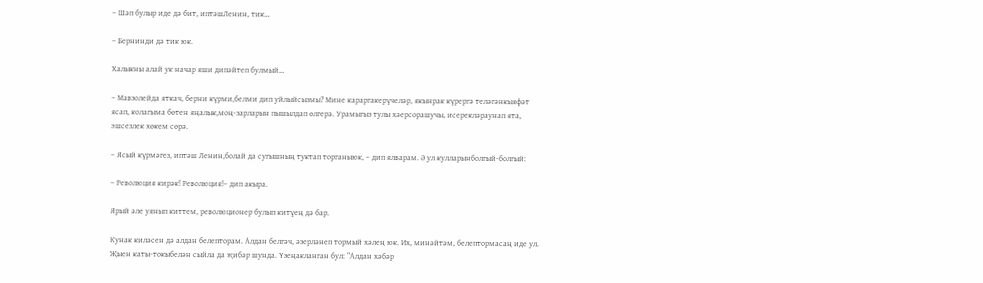– Шәп булыр иде дә бит, иптәшЛенин, тик…

– Бернинди дә тик юк.

Халыкны алай ук начар яши дипәйтеп булмый…

– Мавзолейда яткач, берни күрми,белми дип уйлыйсызмы? Мине караргакерүчеләр, якынрак күрергә теләгәнкыяфәт ясап, колагыма бөтен яңалык,моң-зарларын пышылдап өлгерә. Урамыгыз тулы хәерсорашучы, исерекләраунап ята, эшсезлек хөкем сөрә.

– Ясый күрмәгез, иптәш Ленин,болай да сугышның туктап торганыюк, – дип ялварам. Ә ул кулларынболгый-болгый:

– Революция кирәк! Революция!– дип акыра.

Ярый әле уянып киттем, революционер булып китүең дә бар.

Кунак киләсен дә алдан белепторам. Алдан белгәч, әзерләнеп тормый хәлең юк. Их, минәйтәм, белептормасаң иде ул. Җыен каты-токыбелән сыйла да җибәр шунда. Үзеңакланган бул: “Алдан хәбәр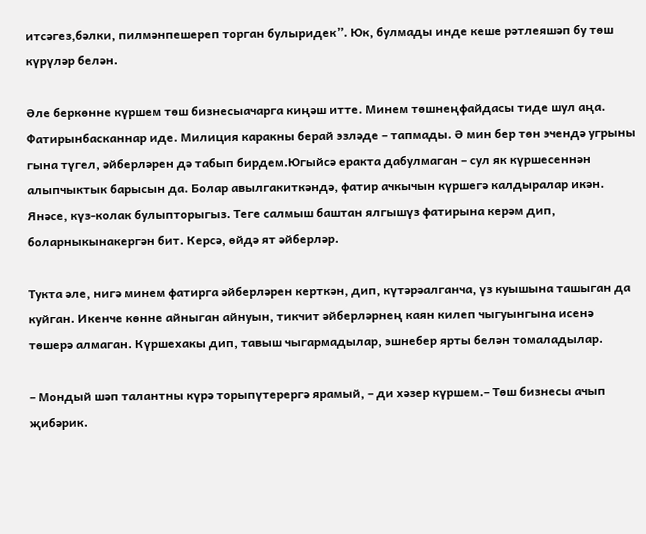итсәгез,бәлки, пилмәнпешереп торган булыридек”. Юк, булмады инде кеше рәтлеяшәп бу төш күрүләр белән.

Әле беркөнне күршем төш бизнесыачарга киңәш итте. Минем төшнеңфайдасы тиде шул аңа. Фатирынбасканнар иде. Милиция каракны берай эзләде – тапмады. Ә мин бер төн эчендә угрыны гына түгел, әйберләрен дә табып бирдем.Югыйсә еракта дабулмаган – сул як күршесеннән алыпчыктык барысын да. Болар авылгакиткәндә, фатир ачкычын күршегә калдыралар икән. Янәсе, күз-колак булыпторыгыз. Теге салмыш баштан ялгышүз фатирына керәм дип, боларныкынакергән бит. Керсә, өйдә ят әйберләр.

Тукта әле, нигә минем фатирга әйберләрен керткән, дип, күтәрәалганча, үз куышына ташыган да куйган. Икенче көнне айныган айнуын, тикчит әйберләрнең каян килеп чыгуынгына исенә төшерә алмаган. Күршехакы дип, тавыш чыгармадылар, эшнебер ярты белән томаладылар.

– Мондый шәп талантны күрә торыпүтерергә ярамый, – ди хәзер күршем.– Төш бизнесы ачып җибәрик.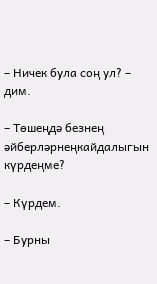– Ничек була соң ул? – дим.

– Төшеңдә безнең әйберләрнеңкайдалыгын күрдеңме?

– Күрдем.

– Бурны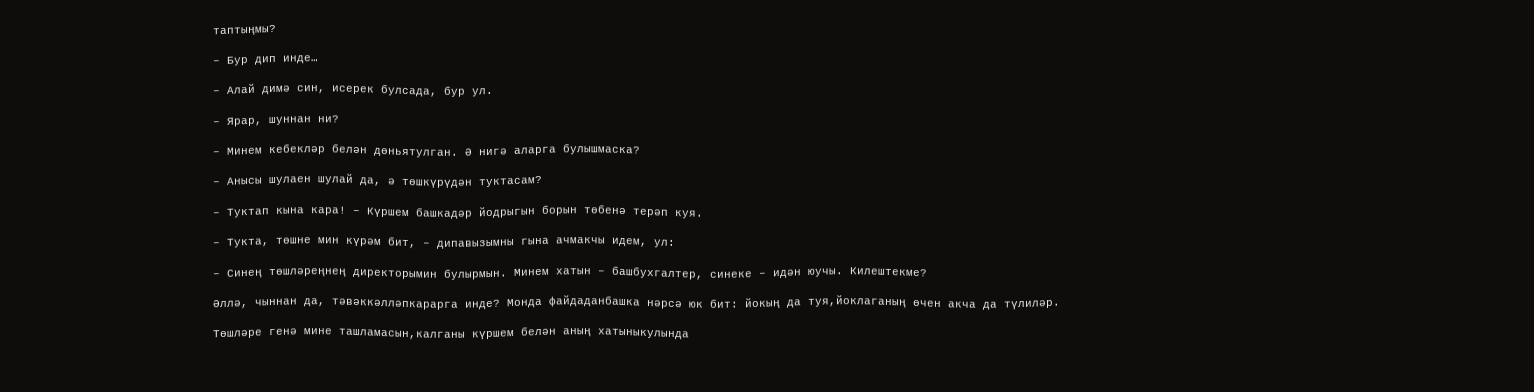таптыңмы?

– Бур дип инде…

– Алай димә син, исерек булсада, бур ул.

– Ярар, шуннан ни?

– Минем кебекләр белән дөньятулган. Ә нигә аларга булышмаска?

– Анысы шулаен шулай да, ә төшкүрүдән туктасам?

– Туктап кына кара! – Күршем башкадәр йодрыгын борын төбенә терәп куя.

– Тукта, төшне мин күрәм бит, – дипавызымны гына ачмакчы идем, ул:

– Синең төшләреңнең директорымин булырмын. Минем хатын – башбухгалтер, синеке – идән юучы. Килештекме?

Әллә, чыннан да, тәвәккәлләпкарарга инде? Монда файдаданбашка нәрсә юк бит: йокың да туя,йоклаганың өчен акча да түлиләр.

Төшләре генә мине ташламасын,калганы күршем белән аның хатыныкулында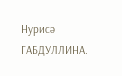Нурисә ГАБДУЛЛИНА.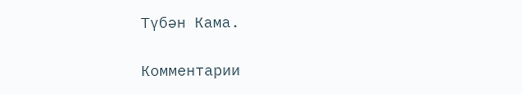Түбән Кама.

Комментарии